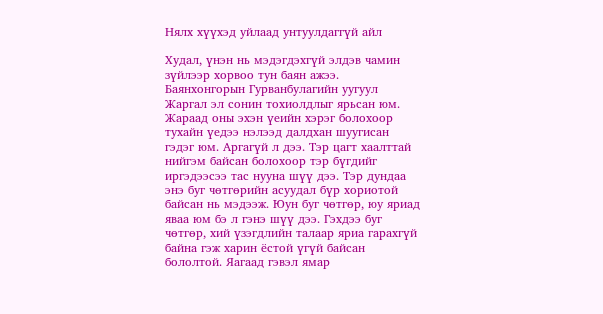Нялх хүүхэд уйлаад унтуулдаггүй айл

Худал, үнэн нь мэдэгдэхгүй элдэв чамин зүйлээр хорвоо тун баян ажээ. Баянхонгорын Гурванбулагийн уугуул Жаргал эл сонин тохиолдлыг ярьсан юм. Жараад оны эхэн үеийн хэрэг болохоор тухайн үедээ нэлээд далдхан шуугисан гэдэг юм. Аргагүй л дээ. Тэр цагт хаалттай нийгэм байсан болохоор тэр бүгдийг иргэдээсээ тас нууна шүү дээ. Тэр дундаа энэ буг чөтгөрийн асуудал бүр хориотой байсан нь мэдээж. Юун буг чөтгөр, юу яриад яваа юм бэ л гэнэ шүү дээ. Гэхдээ буг чөтгөр, хий үзэгдлийн талаар яриа гарахгүй байна гэж харин ёстой үгүй байсан бололтой. Яагаад гэвэл ямар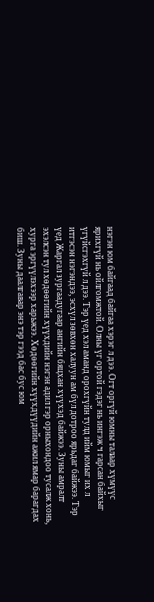нэгэн юм байгаад байгаа хэрэг л дээ. Огт оргүй юмны талаар хүмүүс ярихгүй нь ойлгомжтой. Олны үг ортой гэдэг нь ингэж ч гарсан байхыг үгүйсгэхгүй л дээ. Тэр үед хэл аманд орохгүйн тулд ийм юмыг их л итгэсэн нэгэндээ, эсхүл зөвхөн халуун ам бүл дотроо ярьдаг байжээ. Тэр үед Жаргал зургаадугаар ангийн бяцхан хүүхэд байжээ. Зуны амралт эхэлсэн тул хөдөөгийн хүүхдийн нэгэн адил гэр орныхондоо тусалж хонь, хурга эргүүлэхээр харьжээ. Хөдөөгийн хүүхдүүдийн ажил ямар барагдах биш. Зуны даалгавар энэ тэр гээд бас бус юм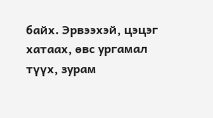байх. Эрвээхэй, цэцэг хатаах, өвс ургамал түүх, зурам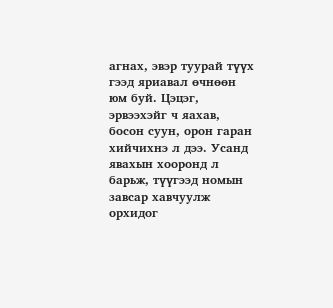агнах, эвэр туурай түүх гээд яриавал өчнөөн юм буй. Цэцэг, эрвээхэйг ч яахав, босон суун, орон гаран хийчихнэ л дээ. Усанд явахын хооронд л барьж, түүгээд номын завсар хавчуулж орхидог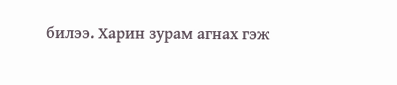билээ. Харин зурам агнах гэж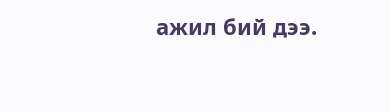ажил бий дээ.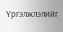Үргэлжлэлийг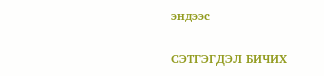эндээс

СЭТГЭГДЭЛ БИЧИХ